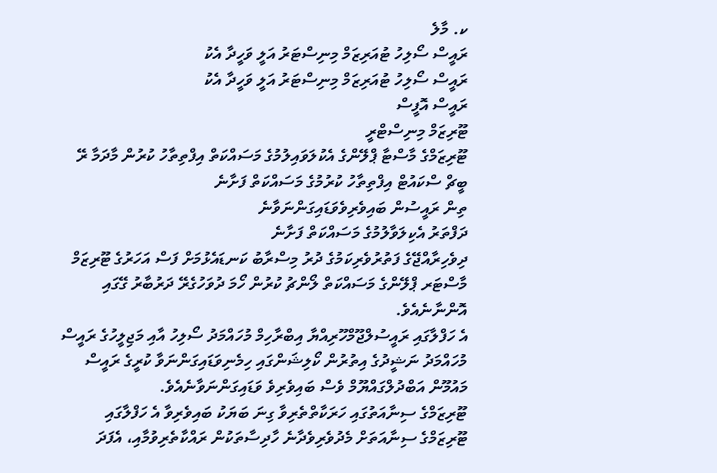ކ. މާލެ
ރައީސް ސޯލިހު ޓުއަރިޒަމް މިނިސްޓަރު އަލީ ވަހީދާ އެކު
ރައީސް ސޯލިހު ޓުއަރިޒަމް މިނިސްޓަރު އަލީ ވަހީދާ އެކު
ރައީސް އޮފީސް
ޓޫރިޒަމް މިނިސްޓްރީ
ޓޫރިޒަމްގެ މާސްޓާ ޕްލޭންގެ އެކުލަވައިލުމުގެ މަސައްކަތް އިފްތިތާހު ކުރުން މާދަމާ ރޭ
ބީޗް ސްކައުޓް އިފްތިތާހު ކުރުމުގެ މަސައްކަތް ފަށާނެ
ތިން ރައީސުން ބައިވެރިވެވަޑައިގަންނަވާނެ
ދަފްތަރު އެކިލަވާލުމުގެ މަސައްކަތް ފަށާނެ
ދިވެހިރާއްޖޭގެ ފަތުރުވެރިކަމުގެ ދުރު މިސްރާބު ކަނޑައެޅުމަށް ފަސް އަހަރުގެ ޓޫރިޒަމް މާސްޓަރ ޕްލޭންގެ މަސައްކަތް ލޯންޗު ކުރުން ހޯމަ ދުވަހުގެރޭ ދަރުބާރު ގޭގައި އޮންނާނެއެވެ.
އެ ހަފްލާގައި ރައީސުލްޖޫމްހޫރިއްޔާ އިބްރާހިމް މުހައްމަދު ސޯލިހު އާއި މަޖިލީހުގެ ރައީސް މުހައްމަދު ނަޝީދުގެ އިތުރުން ކޯލިޝަންގައި ހިމެނިވަޑައިގަންނަވާ ކުރީގެ ރައީސް މައުމޫން އަބްދުލްގައްޔޫމް ވެސް ބައިވެރިވެ ވަޑައިގަންނަވާނެއެވެ.
ޓޫރިޒަމްގެ ސިނާއަތުގައި ހަރަކާތްތެރިވާ ގިނަ ބަޔަކު ބައިވެރިވާ އެ ހަފްލާގައި ޓޫރިޒަމްގެ ސިނާއަތަށް މެދުވެރިވެދާނެ ހާދިސާތަކުން ރައްކާތެރިވުމާއި، އެފަދަ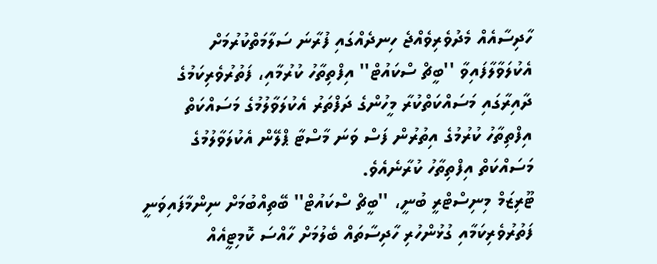ހާދިސާއެއް މެދުވެރިވެއްޖެ ހިނދެއްގައި ފުރާނަ ސަލާމަތްކުރުމަށް އެކުލަވާލާފައިވާ ''ބީޗް ސްކައުޓް'' އިފްތިތާހު ކުރުމާއި، ފަތުރުވެރިކަމުގެ ދާއިރާގައި މަސައްކަތްކުރާ މީހުންގެ ދަފްތަރު އެކުލަވާލުމުގެ މަސައްކަތް އިފްތިތާހު ކުރުމުގެ އިތުރުން ފަސް ވަނަ މާސްޓާ ޕްލޭން އެކުލަވާލުމުގެ މަސައްކަތް އިފްތިތާހު ކުރާނެއެވެ.
ޓޫރިޒަމް މިނިސްޓްރީ ބުނީ، ''ބީޗް ސްކައުޓް'' ބޭތިއްބުމަށް ނިންމާފައިވަނީ ފަތުރުވެރިކަމާއި ގުޅުންހުރި ހާދިސާތައް ބެލުމަށް ހާއްސަ ކޮމިޓީއެއް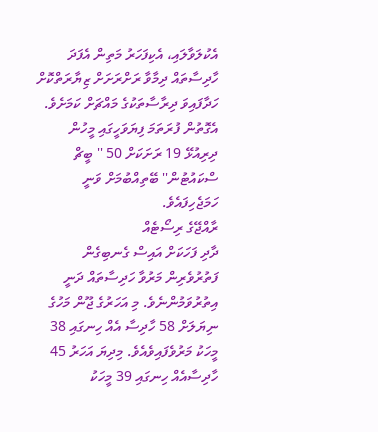އެކުލަވާލައި، އެކިފަހަރު މަތިން އެފަދަ ހާދިސާތައް ދިމާވާ ރަށްރަށަށް ޒިޔާރަތްކޮށް ހަދާފައިވަ ދިރާސާތަކުގެ މައްޗަށް ކަމަށެވެ. އެގޮތުން ފުރަތަމަ ފިޔަވަހީގައި މީހުން ދިރިއުޅޭ 19 ރަށަކަށް 50 '' ބީޗް ސްކައުޓުން'' ބޭތިއްބުމަށް ވަނީ ހަމަޖެހިފައެވެ.
ރާއްޖޭގެ ރިސޯޓެއް
ދާދި ފަހަކަށް އައިސް ގެނބިގެން ފަތުރުވެރިން މަރުވާ ހަދިސާތައް ދަނީ އިތުރުވަމުންނެވެ. މި އަހަރުގެ ޖޫން މަހުގެ ނިޔަލަށް 58 ހާދިސާ އެއް ހިނގައި 38 މީހަކު މަރުވެފައިވެއެވެ. މިދިޔަ އަހަރު 45 ހާދިސާއެއް ހިނގައި 39 މީހަކު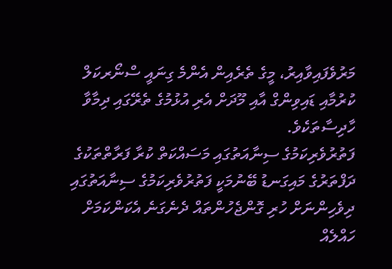މަރުވެފައިވާއިރު، މީގެ ތެރެއިން އެންމެ ގިނައީ ސްނޯރކަލް ކުރުމާއި ޑައިވިންގް އާއި މޫދަށް އެރި އުޅުމުގެ ތެރޭގައި ދިމާވާ ހާދިސާތަކެވެ.
ފަތުރުވެރިކަމުގެ ސިނާއަތުގައި މަސައްކަތް ކުރާ ފަރާތްތަކުގެ ދަފްތަރުގެ މައިގަނޑު ބޭނުމަކީ ފަތުރުވެރިކަމުގެ ސިނާއަތުގައި ދިވެހިންނަށް ހުރި ގޮންޖެހުންތައް ދެނެގަނެ އެކަންކަމަށް ހައްލެއް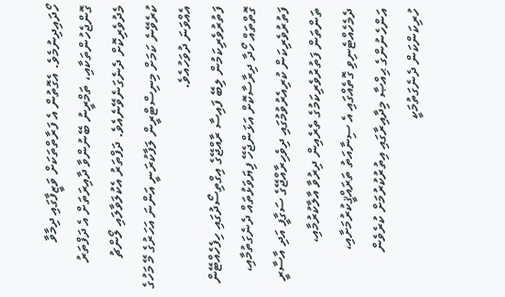ހޯދައިދިނުމެވެ. އެގޮތުން އެ ފަރާތްތަކަށް ވަޒީފާގައި ދިމާވާ ގޮންޖެހުންތަކާއި، ތަމްރީނު ބޭނުންވާ ދާއިރަތަށް އެ ދަފްތަރު މެދުވެރިކޮށް ދެނެގަނެވޭނެއެވެ. ދަފްތަރު އެކުލަވާލައި ލޯންޗު ކުރެވޭނެ ކަމަށް މިނިސްޓްރީން ލަފާކުރަނީ އަންނަ އަހަރުގެ މޭ މަހުގެ އެއްވަނަ ދުވަހުއެވެ.
ފަތުރުވެރިކަމުން ލިބޭ ފައިސާ ރާއްޖޭގެ އިގްތިސޯދުގައި ހިފެހެއްޓޭން ގޮތްތައް ހޯދާ ދިރާސާކޮށް އަޅަންޖެހޭ ފިޔަވަޅުތައް ދެނެގަތުމާއި، ފަތުރުވެރިކަން ކުރިއެރުވުމުގައި ދިވެހިރާއްޖޭގެ ސަގާފީ އަދި އާސާރީ ތަންތަން ފަތުރުވެރިކަމުގެ ތެރެއިން ދިރުވާ އާލާކުރުމާއި، ދެމެހެއްޓެނިވި ގޮތެއްގައި އެ ސިނާއަތު ތަރައްޤީކުރުމަށާއި، އަންހެނުންގެ ޙިއްޞާ މިދާއިރާގައި އިތުރުކުރުމަށް ކުރެވެން ހުރިކަންކަން ދެނެގަތުމަކީ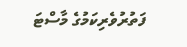ފަތުރުވެރިކަމުގެ މާސްޓަ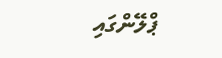ޕްލޭންގައި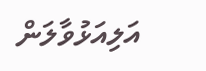އަލިއަޅުވާލަން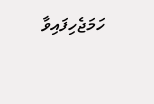ހަމަޖެހިފައިވާ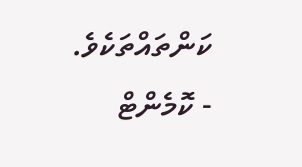ކަންތައްތަކެވެ.
- ކޮމެންޓް